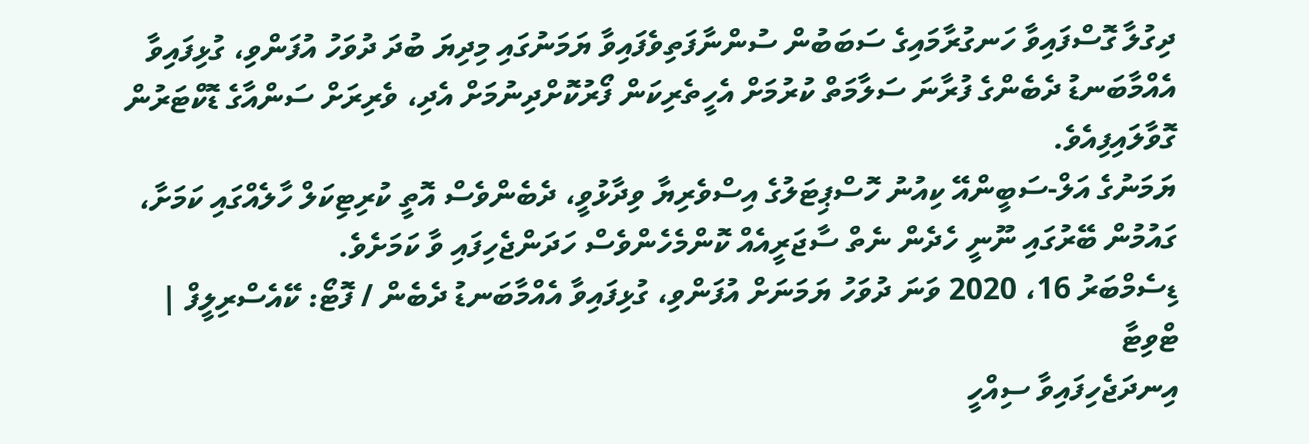ދިގުލާ ގޮސްފައިވާ ހަނގުރާމައިގެ ސަބަބުން ސުންނާފަތިވެފައިވާ ޔަމަނުގައި މިދިޔަ ބުދަ ދުވަހު އުފަންވި، ގުޅިފައިވާ އެއްމާބަނޑު ދެބެންގެ ފުރާނަ ސަލާމަތް ކުރުމަށް އެހީތެރިކަން ފޯރުކޮށްދިނުމަށް އެދި، ވެރިރަށް ސަންއާގެ ޑޮކްޓަރުން ގޮވާލައިފިއެވެ.
ޔަމަނުގެ އަލް-ސަބީންއޭ ކިއުނު ހޮސްޕިޓަލުގެ އިސްވެރިޔާ ވިދާޅުވީ، ދެބެންވެސް އޮތީ ކުރިޓިކަލް ހާލެއްގައި ކަމަށާ، ގައުމުން ބޭރުގައި ނޫނީ ހެދެން ނެތް ސާޖަރީއެއް ކޮންމެހެންވެސް ހަދަންޖެހިފައި ވާ ކަމަށެވެ.
ޑިސެމްބަރު 16، 2020 ވަނަ ދުވަހު ޔަމަނަށް އުފަންވި، ގުޅިފައިވާ އެއްމާބަނޑު ދެބެން / ފޮޓޯ: ކޭއެސްރިލީފް | ޓްވިޓާ
އިނދަޖެހިފައިވާ ސިއްހީ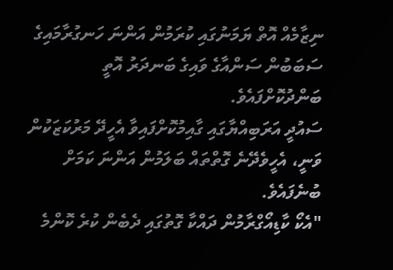ނިޒާމެއް އޮތް ޔަމަނުގައި ކުރަމުން އަންނަ ހަނގުރާމައިގެ ސަބަބުން ސަންއާގެ ވައިގެ ބަނދަރު އޮތީ ބަންދުކޮށްފައެވެ.
ސައުދީ އަރަބިއްޔާގައި ގާއިމުކޮށްފައިވާ އެހީދޭ މަރުކަޒަކުން ވަނީ، އެހީވެދޭނެ ގޮތްތައް ބަލަމުން އަންނަ ކަމަށް ބުނެފައެވެ.
"އެކޯ ކާޑިއޯގްރާމުން ދައްކާ ގޮތުގައި ދެބެން ކުރެ ކޮންމެ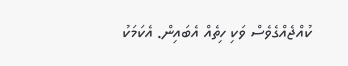ކުއްޖެއްގެވެސް ވަކި ހިތެއް އެބައިން. އެކަމަކު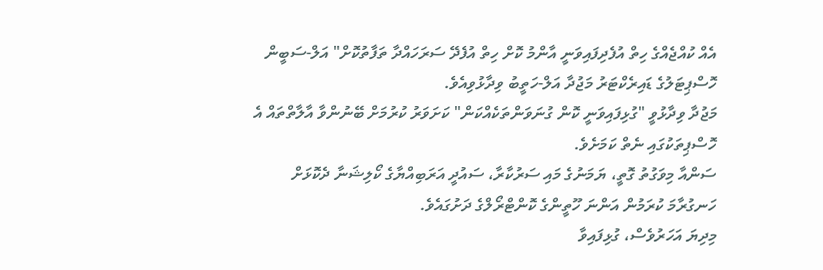އެއް ކުއްޖެއްގެ ހިތް އުފެދިފައިވަނީ އާންމު ކޮށް ހިތް އުފެދޭ ސަރަހައްދާ ތަފާތުކޮށް" އަލް-ސަބީން ހޮސްޕިޓަލުގެ ޑައިރެކްޓަރު މަޖުދާ އަލް-ހަތީބު ވިދާޅުވިއެވެ.
މަޖުދާ ވިދާޅުވީ "ގުޅިފައިވަނީ ކޮން ގުނަވަންތަކެއްކަން" ކަށަވަރު ކުރުމަށް ބޭނުންވާ އާލާތްތައް އެ ހޮސްޕިތަކުގައި ނެތް ކަމަށެވެ.
ސަންއާ މިވަގުތު ގޮތީ، ޔަމަނުގެ މައި ސަރުކާރާ، ސައުދީ އަރަބިއްޔާގެ ކޯލިޝަނާ ދެކޮޅަށް ހަނގުރާމަ ކުރަމުން އަންނަ ހޫތީންގެ ކޮންޓްރޯލްގެ ދަށުގައެވެ.
މިދިޔަ އަހަރުވެސް، ގުޅިފައިވާ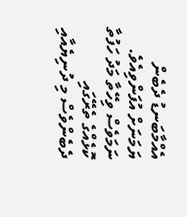އެއްމާބަނޑު ދެބެން ޔަމަނަށް އުފަންވިއެވެ. ނަމަވެސް ވިހޭތާ މަދު ހަފުތާ ކޮޅެއްގެ ތެރޭގައި ދެބެންވެސް މި ދުނިޔެއާއި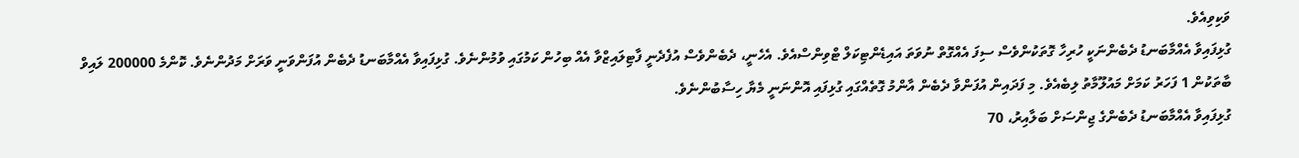ވަކިވިއެވެ.
ގުޅިފައިވާ އެއްމާބަނޑު ދެބެންނަކީ ހުރިހާ ގޮތަކުންވެސް ސިފަ އެއްގޮތް ނުވަތަ އައިޑެންޓިކަލް ޓްވިންސްއެވެ. އެހެނީ، ދެބެންވެސް އުފެދެނީ ފާޓިލައިޒްވާ އެއް ބިހުން ކަމުގައި ވުމުންނެވެ. ގުޅިފައިވާ އެއްމާބަނޑު ދެބެން އުފަންވަނީ ވަރަށް މަދުންނެވެ. ކޮންމެ 200000 ލައިވް ބާތަކުން 1 ފަހަރު ކަމަށް މައުލޫމާތު ލިބެއެވެ. މި ފަދައިން އުފަންވާ ދެބެން އާންމު ގޮތެއްގައި ގުޅިފައި އޮންނަނީ މެޔާ ހިސާބުންނެވެ.
ގުޅިފައިވާ އެއްމާބަނޑު ދެބެންގެ ޖިންސަށް ބަލާއިރު، 70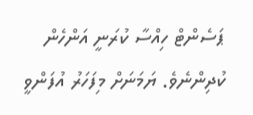ޕަސެންޓް ހިއްސާ ކުރަނީ އަންހެން ކުދިންނެވެ. ޔަމަނަށް މިފަހަރު އުފަންވީ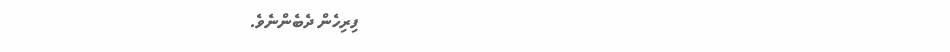ފިރިހެން ދެބެންނެވެ.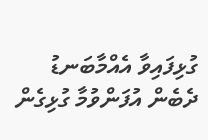ގުޅިފައިވާ އެއްމާބަނޑު ދެބެން އުފަންވުމާ ގުޅިގެން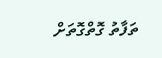ތަފާތު ގޮތްގޮތަށް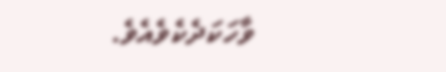ވާހަކަދެކެވެއެވެ.